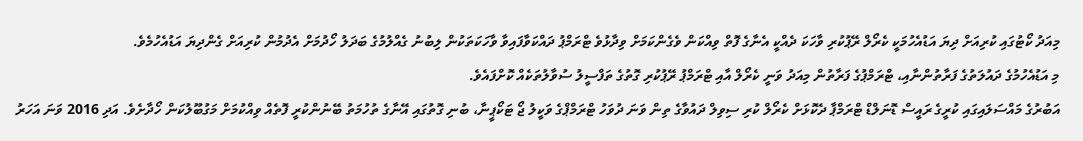މިއަދު ކޯޓުގައި ކުރިއަށް ދިޔަ އަޑުއެހުމަކީ ކެރޯލް ރޭޕުކުރި ވާހަކަ ދެއްކީ އެނާގެ ފޮތް ވިއްކަން ވެގެންކަމަށް ވިދާޅުވެ ޓްރަމްޕު ދައްކަވާފައިވާ ވާހަކަތަކުން ލިބުނު ގެއްލުމުގެ ބަދަލު ހޯދުމަށް އެދުމުން ކުރިއަށް ގެންދިޔަ އަޑުއެހުމެވެ.
މި އަޑުއެހުމުގެ ދައުލަތުގެ ފަރާތުންނާއި، ޓްރަމްޕުގެ ފަރާތުން މިއަދު ވަނީ ކެރޯލް އާއި ޓްރަމްޕު ރޭޕުކުރި ގޮތުގެ ތަފްސީލު ސުވާލުތަކެއް ކޮށްފައެވެ.
އަބުރުގެ މައްސަލައިގައި ކުރީގެ ރައީސް ޑޮނަލްޑް ޓްރަމްޕާ ދެކޮޅަށް ކެރޯލް ކުރި ސިވިލް ދައުވާގެ ތިން ވަނަ ދުވަހު ޓްރަމްޕްގެ ވަކީލު ޖޯ ޓަކޯޕީނާ، ބުނި ގޮތުގައި އޭނާގެ ތުހުމަތު ބޭނުންކުރީ ފޮތެއް ވިއްކުމަށް މަގުބޫލުކަން ހޯދާށެވެ. އަދި 2016 ވަނަ އަހަރު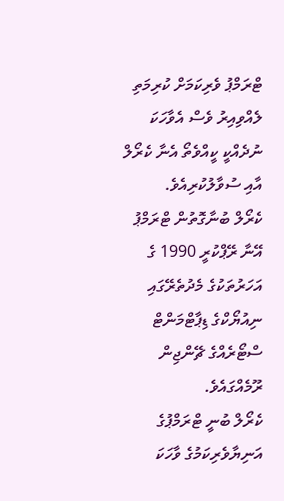ޓްރަމްޕު ވެރިކަމަށް ކުރިމަތި ލެއްވިއިރު ވެސް އެވާހަކަ ނުދެއްކީ ކީއްވެތޯ އެނާ ކެރޯލް އާއި ސުވާލުކުރިއެވެ.
ކެރޯލް ބުނާގޮތުން ޓްރަމްޕު އޭނާ ރޭޕްކުރީ 1990 ގެ އަހަރުތަކުގެ މެދުތެރޭގައި ނިއުޔޯކްގެ ޑިޕާޓްމަންޓް ސްޓޯރެއްގެ ޗޭންޖިން ރޫމެއްގައެވެ.
ކެރޯލް ބުނީ ޓްރަމްޕުގެ އަނިޔާވެރިކަމުގެ ވާހަކަ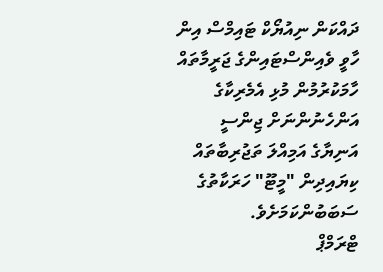ދައްކަން ނިއުޔޯކް ޓައިމްސް އިން ހާވީ ވެއިންސްޓައިންގެ ޖަރީމާތައް ހާމަކުރުމުން މުޅި އެމެރިކާގެ އަންހެނުންނަށް ޖިންސީ އަނިޔާގެ އަމިއްލަ ތަޖުރިބާތައް ކިޔައިދިން "މީޓޫ" ހަރަކާތުގެ ސަބަބުންކަމަށެވެ.
ޓްރަމްޕް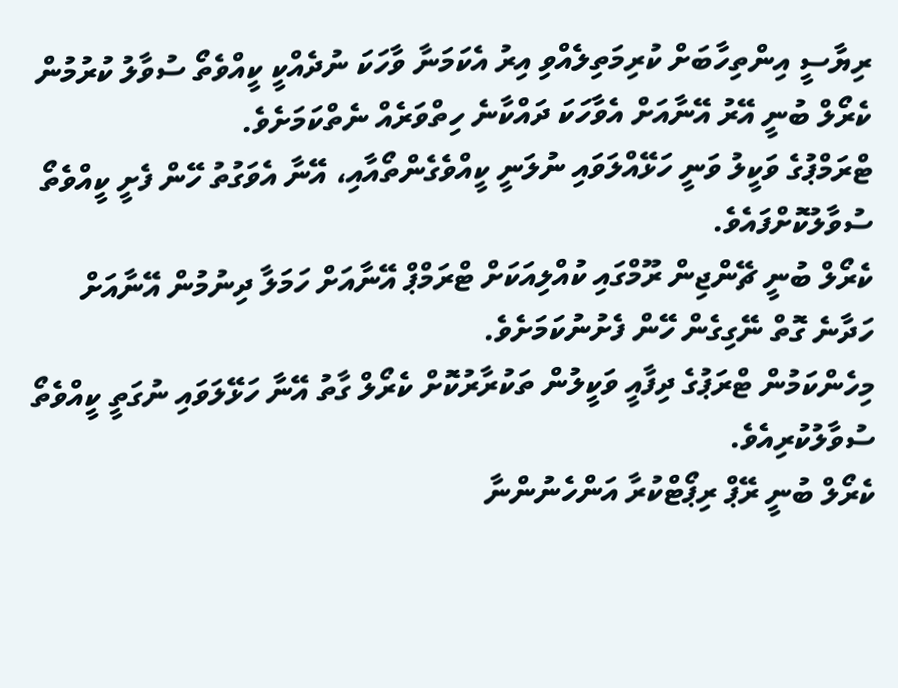ރިޔާސީ އިންތިހާބަށް ކުރިމަތިލެއްވި އިރު އެކަމަނާ ވާހަކަ ނުދެއްކީ ކީއްވެތޯ ސުވާލު ކުރުމުން ކެރޯލް ބުނީ އޭރު އޭނާއަށް އެވާހަކަ ދައްކާނެ ހިތްވަރެއް ނެތްކަމަށެވެ.
ޓްރަމްޕުގެ ވަކީލު ވަނީ ހަޅޭއްލަވައި ނުލަނީ ކީއްވެގެންތޯއާއި، އޭނާ އެވަގުތު ހޭން ފެށީ ކީއްވެތޯ ސުވާލުކޮށްފައެވެ.
ކެރޯލް ބުނީ ޗޭންޖިން ރޫމްގައި ކުއްލިއަކަށް ޓްރަމްޕް އޭނާއަށް ހަމަލާ ދިނުމުން އޭނާއަށް ހަދާނެ ގޮތް ނޭގިގެން ހޭން ފެށުނުކަމަށެވެ.
މިހެންކަމުން ޓްރަޕުގެ ދިފާއީ ވަކީލުން ތަކުރާރުކޮށް ކެރޯލް ގާތު އޭނާ ހަޅޭލަވައި ނުގަތީ ކީއްވެތޯ ސުވާލުކުރިއެވެ.
ކެރޯލް ބުނީ ރޭޕް ރިޕޯޓްކުރާ އަންހެނުންނާ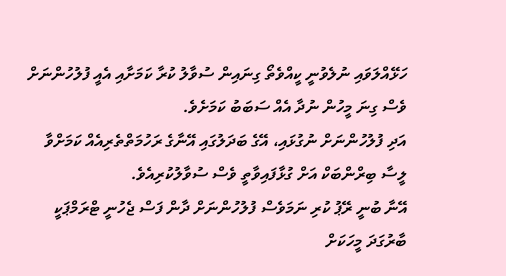ހަޅޭއްލަވައި ނުލެވުނީ ކީއްވެތޯ ގިނައިން ސުވާލު ކުރާ ކަމަށާއި އެއީ ފުލުހުންނަށް ވެސް ގިނަ މީހުން ނުދާ އެއް ސަބަބު ކަމަށެވެ.
އަދި ފުލުހުންނަށް ނުގުޅައި، އޭގެ ބަދަލުގައި އޭނާގެ ރަހުމަތްތެރިއެއް ކަމަށްވާ ލީސާ ބިރްންބަކް އަށް ގުޅާފައިވާތީ ވެސް ސުވާލުކުރިއެވެ.
އޭނާ ބުނީ ރޭޕު ކުރި ނަމަވެސް ފުލުހުންނަށް ދާން ފަސް ޖެހުނީ ޓްރަމްޕަކީ ބާރުގަދަ މީހަކަށް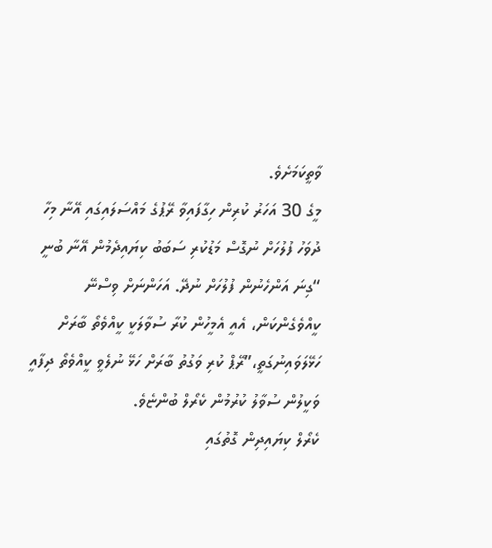ވާތީކަމަށެވެ.
މީގެ 30 އަހަރު ކުރިން ހިގާފައިވާ ރޭޕުގެ މައްސަލައިގައި އޭނާ މިހާ ދުވަހު ފުލުހަށް ނުގޮސް މަޑުކުރި ސަބަބު ކިޔައިދެމުން އޭނާ ބުނީ “ގިނަ އަންހެނުން ފުލުހަށް ނުދޭ. އަހަންނަށް ވިސްނޭ ކީއްވެގެންކަން، އެއީ އެމީހުން ކުރާ ސުވާލަކީ ކީއްވެތޯ ބާރަށް ހަޅޭލަވައިނުގަތީ،”ރޭޕް ކުރި ވަގުތު ބާރަށް ހަޅޭ ނުލެވީ ކީއްވެތޯ ދިފާއީ ވަކީލުން ސުވާލު ކުރުމުން ކެރޯލް ބުންޏެވެ.
ކެރޯލް ކިޔައިދިން ގޮތުގައި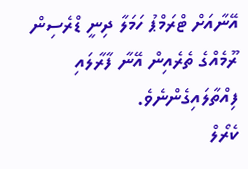އޭނާއަށް ޓްރަމްޕު ހަމަލާ ދިނީ ޑްރެސިން ރޫމެއްގެ ތެރެއިން އޭނާ ފާރާލައި ފިއްތާލައިގެންނެވެ.
ކެރޯލް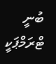ބުނީ ޓްރަމްޕަކީ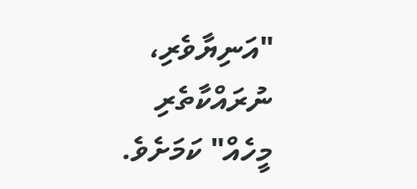"އަނިޔާވެރި، ނުރައްކާތެރި މީހެއް" ކަމަށެވެ.